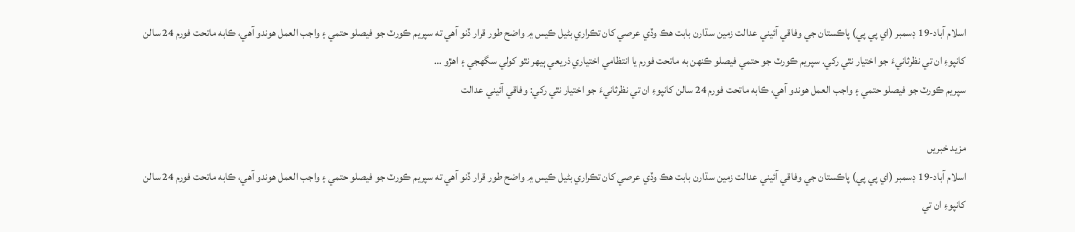اسلام آباد-19 ڊسمبر (اي پي پي) پاڪستان جي وفاقي آئيني عدالت زمين سڌارن بابت هڪ وڏي عرصي کان تڪراري بڻيل ڪيس ۾ واضح طور قرار ڏنو آهي ته سپريم ڪورٽ جو فيصلو حتمي ۽ واجب العمل هوندو آهي، ڪابه ماتحت فورم 24 سالن کانپوءِ ان تي نظرثانيءَ جو اختيار نٿي رکي. سپريم ڪورٽ جو حتمي فيصلو ڪنهن به ماتحت فورم يا انتظامي اختياري ذريعي ٻيهر نٿو کولي سگهجي ۽ اهڙو …
سپريم ڪورٽ جو فيصلو حتمي ۽ واجب العمل هوندو آهي، ڪابه ماتحت فورم 24 سالن کانپوءِ ان تي نظرثانيءَ جو اختيار نٿي رکي: وفاقي آئيني عدالت

مزید خبریں
اسلام آباد-19 ڊسمبر (اي پي پي) پاڪستان جي وفاقي آئيني عدالت زمين سڌارن بابت هڪ وڏي عرصي کان تڪراري بڻيل ڪيس ۾ واضح طور قرار ڏنو آهي ته سپريم ڪورٽ جو فيصلو حتمي ۽ واجب العمل هوندو آهي، ڪابه ماتحت فورم 24 سالن کانپوءِ ان تي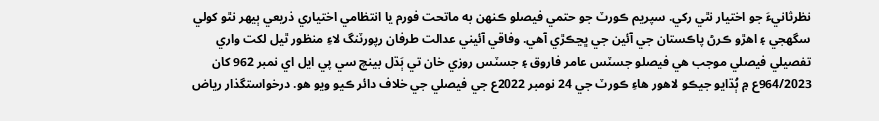نظرثانيءَ جو اختيار نٿي رکي. سپريم ڪورٽ جو حتمي فيصلو ڪنهن به ماتحت فورم يا انتظامي اختياري ذريعي ٻيهر نٿو کولي سگهجي ۽ اهڙو ڪرڻ پاڪستان جي آئين جي ڀڃڪڙي آهي. وفاقي آئيني عدالت طرفان رپورٽنگ لاءِ منظور ٿيل لکت واري تفصيلي فيصلي موجب هي فيصلو جسٽس عامر فاروق ۽ جسٽس روزي خان تي ٻَڌل بينچ سي پي ايل اي نمبر 962 کان 964/2023ع ۾ ٻُڌايو جيڪو لاهور هاءِ ڪورٽ جي 24 نومبر 2022ع جي فيصلي جي خلاف دائر ڪيو ويو هو. درخواستگذار رياض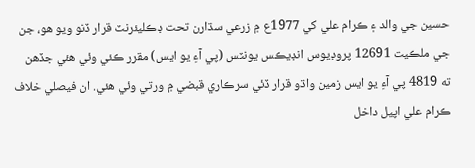حسين جي والد ۽ ڪرام علي کي 1977ع ۾ زرعي سڌارن تحت ڊڪليئرنٽ قرار ڏنو ويو هو، جن جي ملڪيت 12691 پروڊيوس انڊيڪس يونٽس (پي آءِ يو ايس) مقرر ڪئي وئي هئي جڏهن ته 4819 پي آءِ يو ايس زمين واڌو قرار ڏئي سرڪاري قبضي ۾ ورتي وئي هئي. ان فيصلي خلاف ڪرام علي اپيل داخل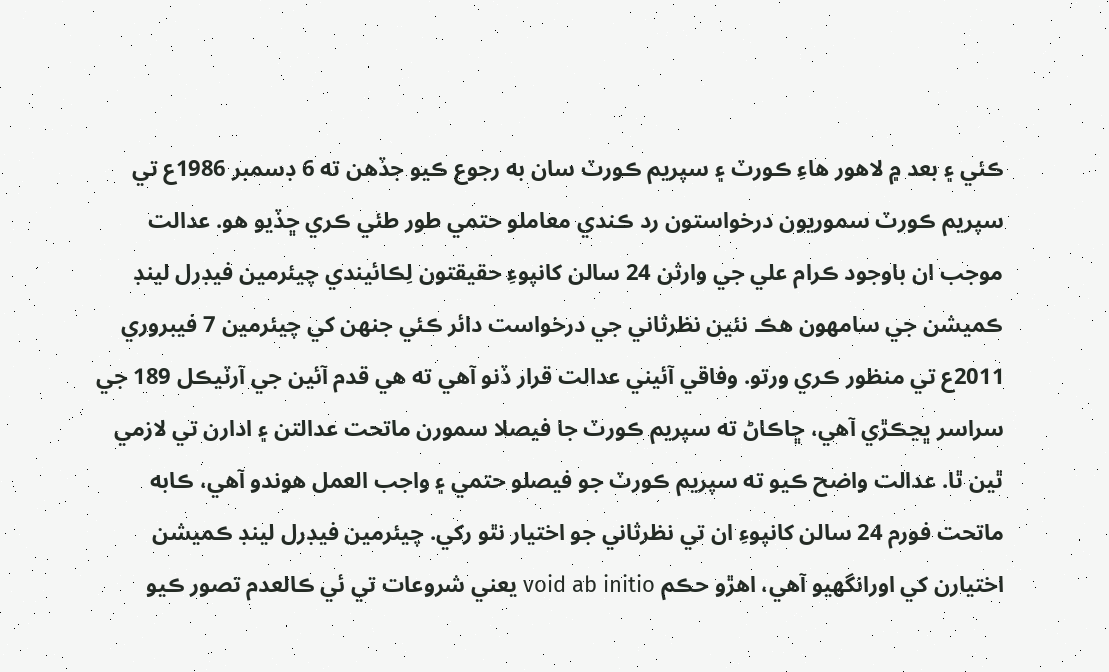ڪئي ۽ بعد ۾ لاهور هاءِ ڪورٽ ۽ سپريم ڪورٽ سان به رجوع ڪيو جڏهن ته 6 ڊسمبر 1986ع تي سپريم ڪورٽ سموريون درخواستون رد ڪندي معاملو حتمي طور طئي ڪري ڇڏيو هو. عدالت موجب ان باوجود ڪرام علي جي وارثن 24 سالن کانپوءِ حقيقتون لِڪائيندي چيئرمين فيڊرل لينڊ ڪميشن جي سامهون هڪ نئين نظرثاني جي درخواست دائر ڪئي جنهن کي چيئرمين 7 فيبروري 2011ع تي منظور ڪري ورتو. وفاقي آئيني عدالت قرار ڏنو آهي ته هي قدم آئين جي آرٽيڪل 189 جي سراسر ڀڃڪڙي آهي، ڇاڪاڻ ته سپريم ڪورٽ جا فيصلا سمورن ماتحت عدالتن ۽ ادارن تي لازمي ٿين ٿا. عدالت واضح ڪيو ته سپريم ڪورٽ جو فيصلو حتمي ۽ واجب العمل هوندو آهي، ڪابه ماتحت فورم 24 سالن کانپوءِ ان تي نظرثاني جو اختيار نٿو رکي. چيئرمين فيڊرل لينڊ ڪميشن اختيارن کي اورانگهيو آهي، اهڙو حڪم void ab initio يعني شروعات تي ئي ڪالعدم تصور ڪيو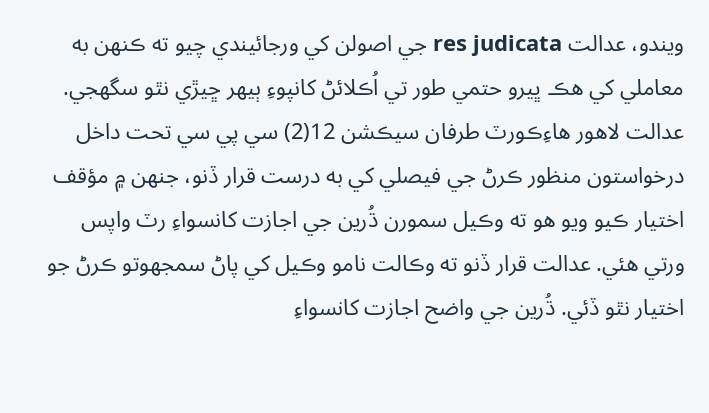ويندو، عدالت res judicata جي اصولن کي ورجائيندي چيو ته ڪنهن به معاملي کي هڪ ڀيرو حتمي طور تي اُڪلائڻ کانپوءِ ٻيهر ڇيڙي نٿو سگهجي. عدالت لاهور هاءِڪورٽ طرفان سيڪشن 12(2) سي پي سي تحت داخل درخواستون منظور ڪرڻ جي فيصلي کي به درست قرار ڏنو، جنهن ۾ مؤقف اختيار ڪيو ويو هو ته وڪيل سمورن ڌُرين جي اجازت کانسواءِ رٽ واپس ورتي هئي. عدالت قرار ڏنو ته وڪالت نامو وڪيل کي پاڻ سمجهوتو ڪرڻ جو اختيار نٿو ڏئي. ڌُرين جي واضح اجازت کانسواءِ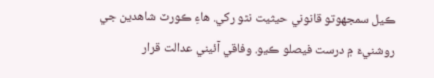ڪيل سمجهوتو قانوني حيثيت نٿو رکي. هاءِ ڪورٽ شاهدين جي روشنيءَ ۾ درست فيصلو ڪيو. وفاقي آئيني عدالت قرار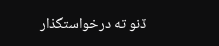ڏنو ته درخواستگذار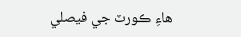هاءِ ڪورٽ جي فيصلي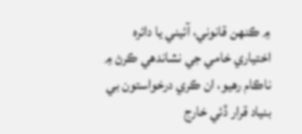۾ ڪنهن قانوني، آئيني يا دائره اختياري خامي جي نشاندهي ڪرڻ ۾ ناڪام رهيو، ان ڪري درخواستون بي بنياد قرار ڏئي خارج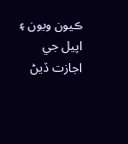ڪيون ويون ۽ اپيل جي اجازت ڏيڻ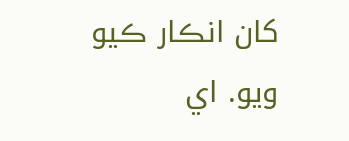کان انڪار ڪيو ويو. اي